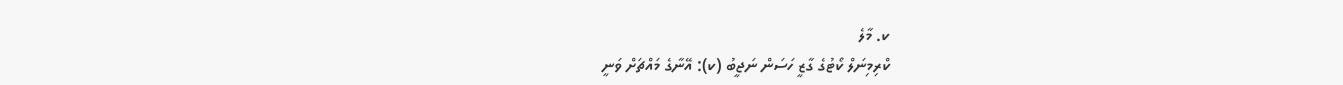ކ. މާލެ
ކްރިމިނަލް ކޯޓުގެ ގާޒީ ހަސަން ނަޖީބު (ކ): އޭނާގެ މައްޗަށް ވަނީ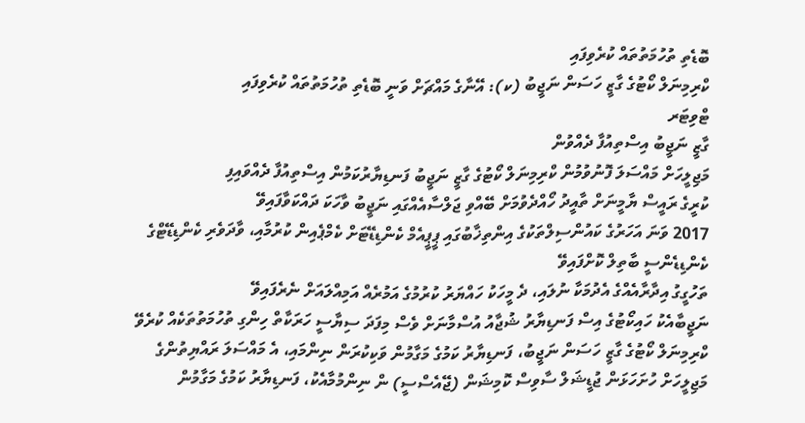ބޮޑެތި ތުހުމަތުތައް ކުރެވިފައި
ކްރިމިނަލް ކޯޓުގެ ގާޒީ ހަސަން ނަޖީބު (ކ): އޭނާގެ މައްޗަށް ވަނީ ބޮޑެތި ތުހުމަތުތައް ކުރެވިފައި
ޓްވިޓަރ
ގާޒީ ނަޖީބު އިސްތިއުފާ ދެއްވުން
މަޖިލީހަށް މައްސަލަ ފޮނުވުމުން ކްރިމިނަލް ކޯޓުގެ ގާޒީ ނަޖީބު ފަނޑިޔާރުކަމުން އިސްތިއުފާ ދެއްވައިފި
ކުރީގެ ރައީސް ޔާމީނަށް ތާއީދު ހޯއްދެވުމަށް ބޭއްވި ޖަލްސާއެއްގައި ނަޖީބު ވާހަކަ ދައްކަވާފައިވޭ
2017 ވަނަ އަހަރުގެ ކައުންސިލްތަކުގެ އިންތިޚާބުގައި ޕީޕީއެމް ކެންޑިޑޭޓަށް ކެމްޕެއިން ކުރުމާއި، ވާދަވެރި ކެންޑިޑޭޓްގެ ކެންޑިޑެންސީ ބާތިލް ކޮށްފައިވޭ
ތަހުގީގު އިދާރާއެއްގެ އެދުމަކާ ނުލައި، ދެ މީހަކު ހައްޔަރު ކުރުމުގެ އަމުރެއް އަމިއްލައަށް ނެރެފައިވޭ
ނަޖީބާއެކު ހައިކޯޓުގެ އިސް ފަނޑިޔާރު ޝުޖާއު އުސްމާނަށް ވެސް މިފަދަ ސިޔާސީ ހަރަކާތް ހިންގި ތުހުމަތުތަކެއް ކުރެވޭ
ކްރިމިނަލް ކޯޓުގެ ގާޒީ ހަސަން ނަޖީބު، ފަނޑިޔާރު ކަމުގެ މަގާމުން ވަކިކުރަން ނިންމައި، އެ މައްސަލަ ރައްޔިތުންގެ މަޖިލީހަށް ހުށަހަޅަން ޖުޑީޝަލް ސާވިސް ކޮމިޝަން (ޖޭއެސްސީ) ން ނިންމުމާއެކު، ފަނޑިޔާރު ކަމުގެ މަގާމުން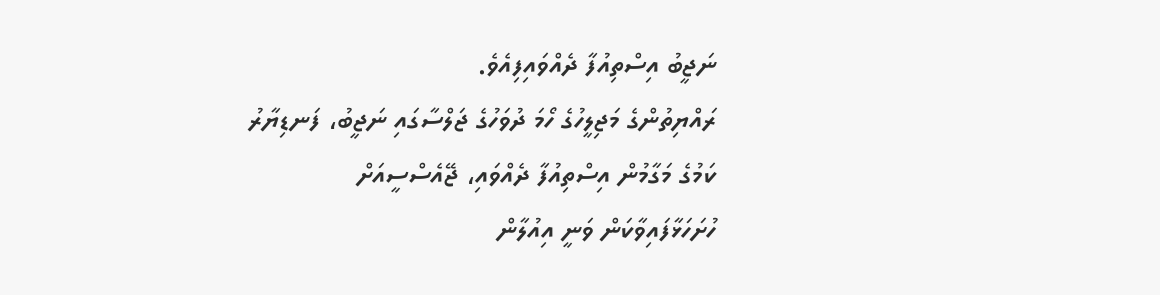ނަޖީބު އިސްތިއުފާ ދެއްވައިފިއެވެ.
ރައްޔިތުންގެ މަޖިލީހުގެ ހޯމަ ދުވަހުގެ ޖަލްސާގައި ނަޖީބު، ފަނޑިޔާރު ކަމުގެ މަގާމުން އިސްތިއުފާ ދެއްވައި، ޖޭއެސްސީއަށް ހުށަހަޅާފައިވާކަން ވަނީ އިއުލާން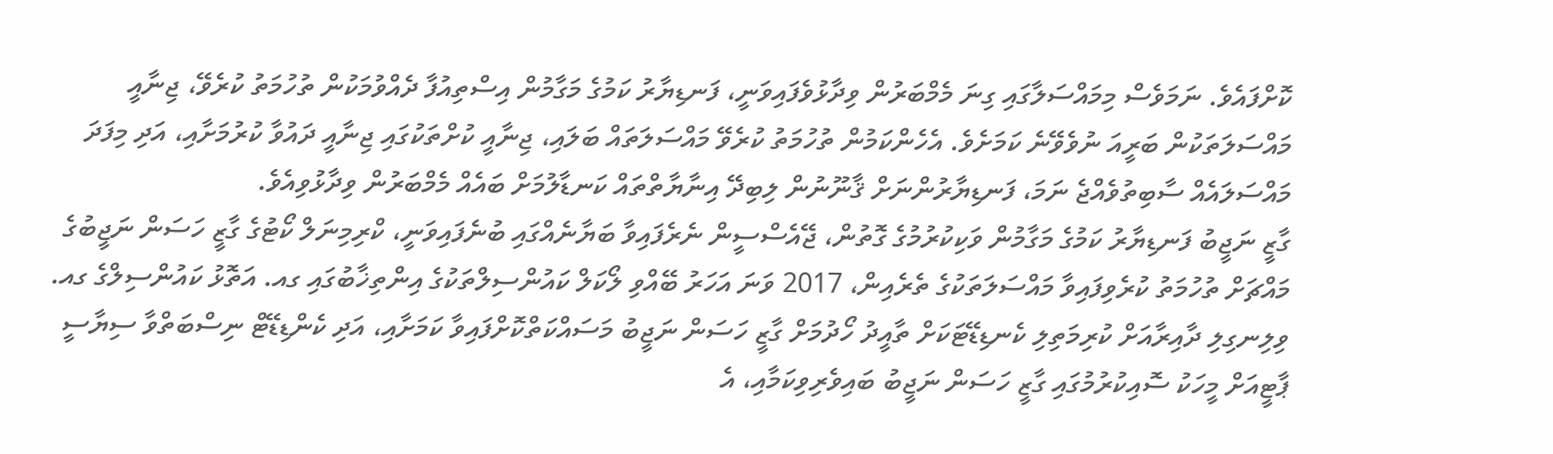ކޮށްފައެވެ. ނަމަވެސް މިމައްސަލާގައި ގިނަ މެމްބަރުން ވިދާޅުވެފައިވަނީ، ފަނޑިޔާރު ކަމުގެ މަގާމުން އިސްތިއުފާ ދެއްވުމަކުން ތުހުމަތު ކުރެވޭ، ޖިނާއީ މައްސަލަތަކުން ބަރީއަ ނުވެވޭނެ ކަމަށެވެ. އެހެންކަމުން ތުހުމަތު ކުރެވޭ މައްސަލަތައް ބަލައި، ޖިނާއީ ކުށްތަކުގައި ޖިނާއީ ދައުވާ ކުރުމަށާއި، އަދި މިފަދަ މައްސަލައެއް ސާބިތުވެއްޖެ ނަމަ، ފަނޑިޔާރުންނަށް ޤާނޫނުން ލިބިދޭ އިނާޔާތްތައް ކަނޑާލުމަށް ބައެއް މެމްބަރުން ވިދާޅުވިއެވެ.
ގާޒީ ނަޖީބު ފަނޑިޔާރު ކަމުގެ މަގާމުން ވަކިކުރުމުގެ ގޮތުން، ޖޭއެސްސީން ނެރެފައިވާ ބަޔާނެއްގައި ބުނެފައިވަނީ، ކްރިމިނަލް ކޯޓުގެ ގާޒީ ހަސަން ނަޖީބުގެ މައްޗަށް ތުހުމަތު ކުރެވިފައިވާ މައްސަލަތަކުގެ ތެރެއިން، 2017 ވަނަ އަހަރު ބޭއްވި ލޯކަލް ކައުންސިލްތަކުގެ އިންތިޚާބުގައި ގއ. އަތޮޅު ކައުންސިލްގެ ގއ. ވިލިނގިލި ދާއިރާއަށް ކުރިމަތިލި ކެނޑިޑޭޓަކަށް ތާއީދު ހޯދުމަށް ގާޒީ ހަސަން ނަޖީބު މަސައްކަތްކޮށްފައިވާ ކަމަށާއި، އަދި ކެންޑިޑޭޓް ނިސްބަތްވާ ސިޔާސީ ޕާޓީއަށް މީހަކު ސޮއިކުރުމުގައި ގާޒީ ހަސަން ނަޖީބު ބައިވެރިވިކަމާއި، އެ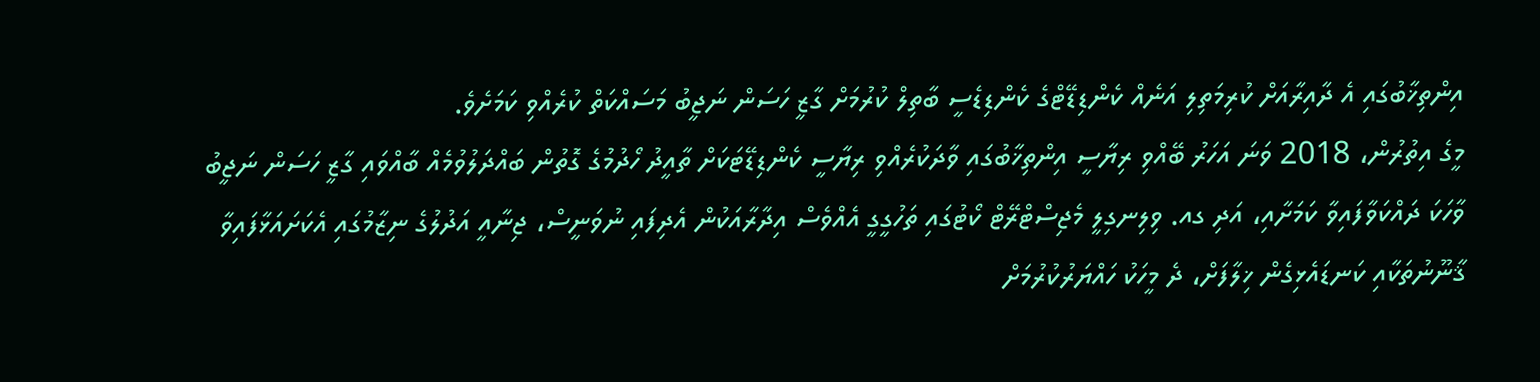އިންތިޚާބުގައި އެ ދާއިރާއަށް ކުރިމަތިލި އަނެއް ކެންޑިޑޭޓްގެ ކެންޑިޑެސީ ބާތިލް ކުރުމަށް ގާޒީ ހަސަން ނަޖީބު މަސައްކަތް ކުރެއްވި ކަމަށެވެ.
މީގެ އިތުރުން، 2018 ވަނަ އަހަރު ބޭއްވި ރިޔާސީ އިންތިޚާބުގައި ވާދަކުރެއްވި ރިޔާސީ ކެންޑިޑޭޓަކަށް ތާއީދު ހޯދުމުގެ ގޮތުން ބައްދަލުވުމެއް ބާއްވައި ގާޒީ ހަސަން ނަޖީބު ވާހަކަ ދައްކަވާފައިވާ ކަމަށާއި، އަދި ގއ. ވިލިނގިލީ މެޖިސްޓްރޭޓް ކޯޓުގައި ތަހުގީގީ އެއްވެސް އިދާރާއަކުން އެދިފައި ނުވަނީސް، ޖިނާއީ އަދުލުގެ ނިޒާމުގައި އެކަށައަޅާފައިވާ ޤާނޫނުތަކާއި ކަނޑައެޅިގެން ޚިލާފަށް، ދެ މީހަކު ހައްޔަރުކުރުމަށް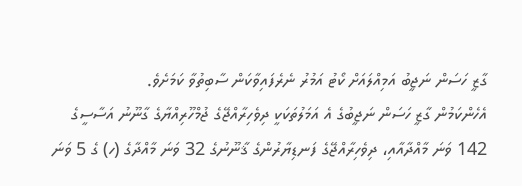ގާޒީ ހަސަން ނަޖީބު އަމިއްލައަށް ކޯޓު އަމުރު ނެރެފައިވާކަން ސާބިތުވާ ކަމަށެވެ.
އެހެންކަމުން ގާޒީ ހަސަން ނަޖީބުގެ އެ އަމަލުތަކަކީ ދިވެހިރާއްޖޭގެ ޖުމްހޫރިއްޔާގެ ގާނޫނު އަސާސީގެ 142 ވަނަ މާއްދާއާއި، ދިވެހިރާއްޖޭގެ ފަނޑިޔާރުންގެ ޤާނޫނުގެ 32 ވަނަ މާއްދާގެ (ހ) ގެ 5 ވަނަ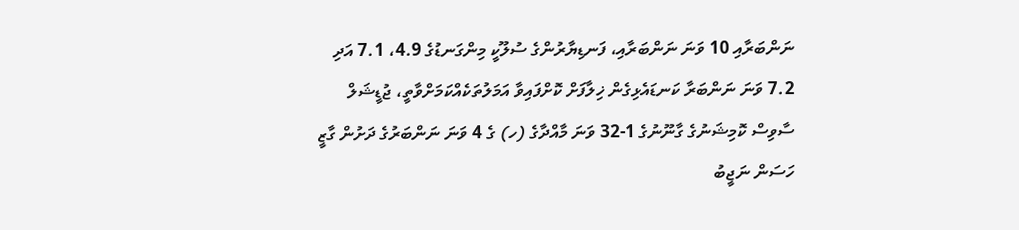ނަންބަރާއި 10 ވަނަ ނަންބަރާއި، ފަނޑިޔާރުންގެ ސުލޫކީ މިންގަނޑުގެ 4.9، 7.1 އަދި 7.2 ވަނަ ނަންބަރާ ކަނޑައެޅިގެން ޚިލާފަށް ކޮށްފައިވާ އަމަލުތަކެއްކަމަށްވާތީ، ޖުޑީޝަލް ސާވިސް ކޮމިޝަނުގެ ގާނޫނުގެ 1-32 ވަނަ މާއްދާގެ (ހ) ގެ 4 ވަނަ ނަންބަރުގެ ދަށުން ގާޒީ ހަސަން ނަޖީބު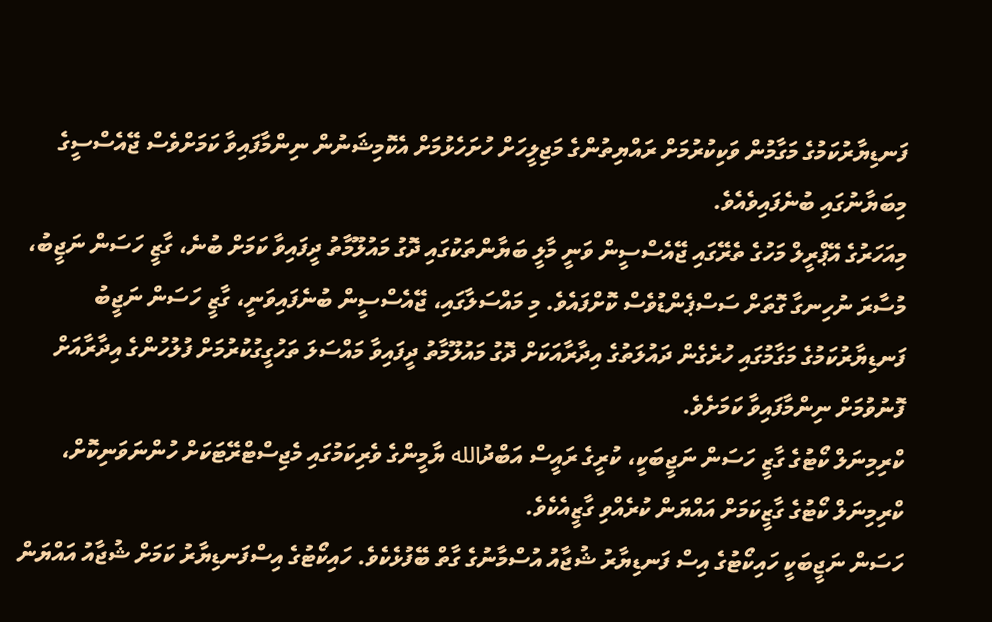ފަނޑިޔާރުކަމުގެ މަގާމުން ވަކިކުރުމަށް ރައްޔިތުންގެ މަޖިލީހަށް ހުށަހެޅުމަށް އެކޮމިޝަނުން ނިންމާފައިވާ ކަމަށްވެސް ޖޭއެސްސީގެ މިބަޔާނުގައި ބުނެފައިވެއެވެ.
މިއަހަރުގެ އޭޕްރީލް މަހުގެ ތެރޭގައި ޖޭއެސްސީން ވަނީ މާލީ ބަޔާންތަކުގައި ދޮގު މައުލޫމާތު ދީފައިވާ ކަމަށް ބުނެ، ގާޒީ ހަސަން ނަޖީބު، މުސާރަ ނުހިނގާ ގޮތަށް ސަސްޕެންޑުވެސް ކޮށްފައެވެ. މި މައްސަލާގައި، ޖޭއެސްސީން ބުނެފައިވަނީ، ގާޒީ ހަސަން ނަޖީބު ފަނޑިޔާރުކަމުގެ މަގާމުގައި ހުރެގެން ދައުލަތުގެ އިދާރާއަކަށް ދޮގު މައުލޫމާތު ދީފައިވާ މައްސަލަ ތަހުގީގުކުރުމަށް ފުލުހުންގެ އިދާރާއަށް ފޮނުވުމަށް ނިންމާފައިވާ ކަމަށެވެ.
ކްރިމިނަލް ކޯޓުގެ ގާޒީ ހަސަން ނަޖީބަކީ، ކުރީގެ ރައީސް އަބްދުالله ޔާމީންގެ ވެރިކަމުގައި މެޖިސްޓްރޭޓަކަށް ހުންނަވަނިކޮށް، ކްރިމިނަލް ކޯޓުގެ ގާޒީކަމަށް އައްޔަން ކުރެއްވި ގާޒީއެކެވެ.
ހަސަން ނަޖީބަކީ ހައިކޯޓުގެ އިސް ފަނޑިޔާރު ޝުޖާއު އުސްމާނުގެ ގާތް ބޭފުޅެކެވެ. ހައިކޯޓުގެ އިސްފަނޑިޔާރު ކަމަށް ޝުޖާއު އައްޔަން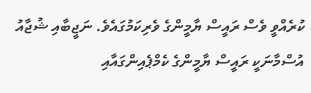ކުރެއްވީ ވެސް ރައީސް ޔާމީންގެ ވެރިކަމުގައެވެ. ނަޖީބާއި ޝުޖާއު އުސްމާނަކީ ރައީސް ޔާމީންގެ ކެމްޕެއިންގައާއި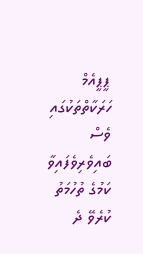ޕީޕީއެމް ހަރަކާތްތަކުގައި ވެސް ބައިވެރިވެފައިވާ ކަމުގެ ތުހުމަތު ކުރެވޭ ދެ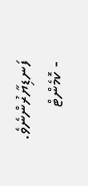ފަނޑިޔާރުންނެވެ.
- ކޮމެންޓް